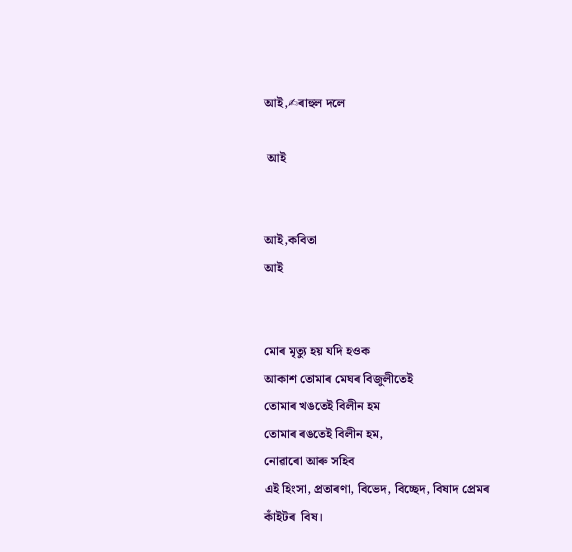আই,✍ৰাহুল দলে

 আই


আই,কবিতা
আই


মোৰ মৃত্যু হয় যদি হওক
আকাশ তোমাৰ মেঘৰ বিজুলীতেই
তোমাৰ খঙতেই বিলীন হম
তোমাৰ ৰঙতেই বিলীন হম,
নোৱাৰো আৰু সহিব
এই হিংসা, প্ৰতাৰণা, বিভেদ, বিচ্ছেদ, বিষাদ প্ৰেমৰ
কাঁইটৰ  বিষ।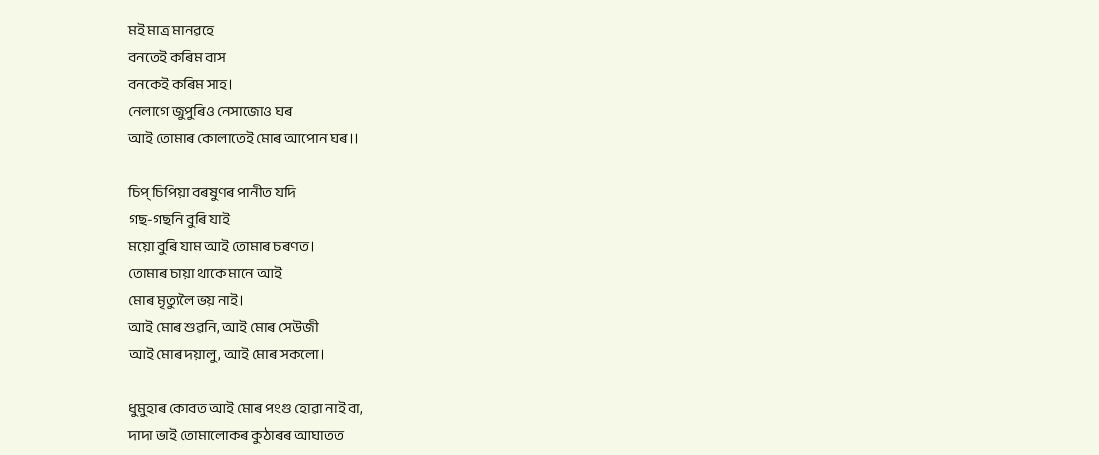মই মাত্র মানৱহে
বনতেই কৰিম বাস
বনকেই কৰিম সাহ।
নেলাগে জুপুৰিও নেসাজোও ঘৰ
আই তোমাৰ কোলাতেই মোৰ আপোন ঘৰ।।

চিপ্ চিপিয়া বৰষুণৰ পানীত যদি
গছ-গছনি বুৰি যাই
ময়ো বুৰি যাম আই তোমাৰ চৰণত।
তোমাৰ চায়া থাকে মানে আই
মোৰ মৃত্যুলৈ ভয় নাই।
আই মোৰ শুৱনি, আই মোৰ সেউজী
আই মোৰ দয়ালু, আই মোৰ সকলো।

ধুমুহাৰ কোবত আই মোৰ পংগু হোৱা নাই বা,
দাদা ভাই তোমালোকৰ কুঠাৰৰ আঘাতত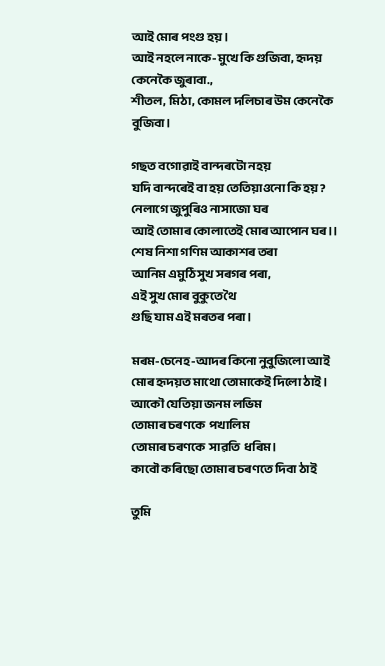আই মোৰ পংগু হয়।
আই নহলে নাকে-মুখে কি গুজিবা, হৃদয় কেনেকৈ জুৰাবা.,
শীতল, মিঠা, কোমল দলিচাৰ উম কেনেকৈ বুজিবা।

গছত বগোৱাই বান্দৰটো নহয়
যদি বান্দৰেই বা হয় তেতিয়াওনো কি হয়?
নেলাগে জুপুৰিও নাসাজো ঘৰ
আই তোমাৰ কোলাতেই মোৰ আপোন ঘৰ।।
শেষ নিশা গণিম আকাশৰ তৰা
আনিম এমুঠি সুখ সৰগৰ পৰা,
এই সুখ মোৰ বুকুতে থৈ
গুছি যাম এই মৰতৰ পৰা।

মৰম-চেনেহ-আদৰ কিনো নুবুজিলো আই
মোৰ হৃদয়ত মাথো তোমাকেই দিলো ঠাই।
আকৌ যেতিয়া জনম লভিম
তোমাৰ চৰণকে  পখালিম
তোমাৰ চৰণকে  সাৱতি  ধৰিম।
কাবৌ কৰিছো তোমাৰ চৰণতে দিবা ঠাই

তুমি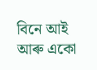বিনে আই আৰু একো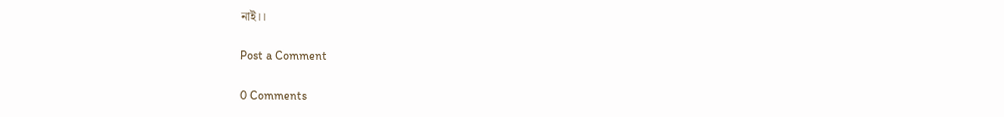নাই।।

Post a Comment

0 Comments